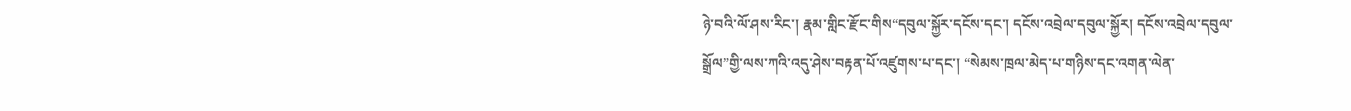ཉེ་བའི་ལོ་ཤས་རིང་། རྣམ་གླིང་རྫོང་གིས“དབུལ་སྐྱོར་དངོས་དང་། དངོས་འབྲེལ་དབུལ་སྐྱོར། དངོས་འབྲེལ་དབུལ་སྒྲོལ”གྱི་ལས་ཀའི་འདུ་ཤེས་བརྟན་པོ་འཛུགས་པ་དང་། “སེམས་ཁྲལ་མེད་པ་གཉིས་དང་འགན་ལེན་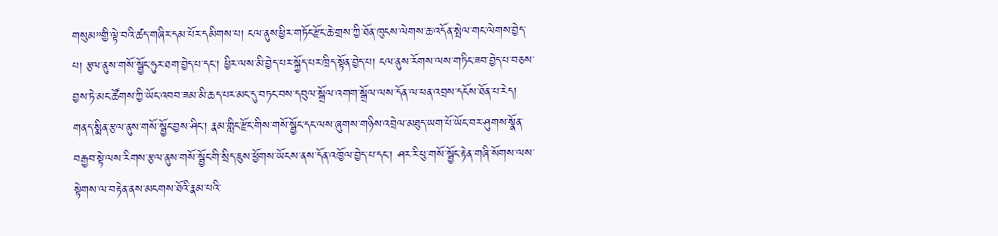གསུམ”གྱི་ལྟེ་བའི་ཚད་གཞིར་དམ་པོར་དམིགས་པ། ངལ་ནུས་ཕྱིར་གཏོང་རྫོང་ཆེ་གྲས་ཀྱི་ཐོན་ཁུངས་ལེགས་ཆ་འདོན་སྤེལ་གང་ལེགས་བྱེད་པ། རྩལ་ནུས་གསོ་སྦྱོང་ཧུར་ཐག་བྱེད་པ་དང་། ཕྱིར་ལས་མི་བྱེད་པར་སྐྱོད་པར་ཁྲིད་སྟོན་བྱེད་པ། ངལ་ནུས་རོགས་ལས་གཏིང་ཟབ་བྱེད་པ་བཅས་བྱས་ཏེ་མང་ཚོགས་ཀྱི་ཡོང་འབབ་ཟམ་མི་ཆད་པར་མང་དུ་བཏང་བས་དབུལ་སྒྲོལ་འགག་སྒྲོལ་ལས་དོན་ལ་ཕན་འབྲས་དངོས་ཐོན་པ་རེད།
གནད་སྨིན་རྩལ་ནུས་གསོ་སྦྱོང་བྱས་ཤིང་། རྣམ་གླིང་རྫོང་གིས་གསོ་སྦྱོང་དང་ལས་ཞུགས་གཉིས་འབྲེལ་མཐུད་ཡག་པོ་ཡོང་བར་ཤུགས་སྣོན་བརྒྱབ་སྟེ་ལས་རིགས་རྩལ་ནུས་གསོ་སྦྱོང་གི་སྲིད་ཇུས་ཕྱོགས་ཡོངས་ནས་དོན་འཁྱོལ་བྱེད་པ་དང་། ཤར་རི་ཕུ་གསོ་སྦྱོང་རྟེན་གཞི་སོགས་ལས་སྟེགས་ལ་བརྟེན་ནས་མངགས་ཐོའི་རྣམ་པའི་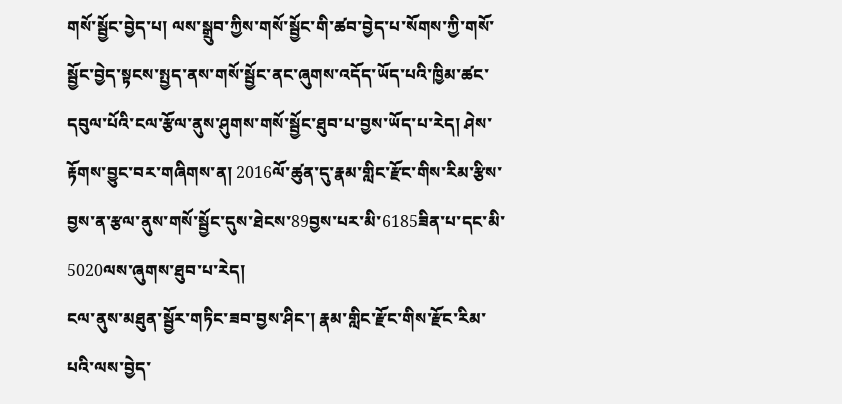གསོ་སྦྱོང་བྱེད་པ། ལས་སྒྲུབ་ཀྱིས་གསོ་སྦྱོང་གི་ཚབ་བྱེད་པ་སོགས་ཀྱི་གསོ་སྦྱོང་བྱེད་སྟངས་སྤྱད་ནས་གསོ་སྦྱོང་ནང་ཞུགས་འདོད་ཡོད་པའི་ཁྱིམ་ཚང་དབུལ་པོའི་ངལ་རྩོལ་ནུས་ཤུགས་གསོ་སྦྱོང་ཐུབ་པ་བྱས་ཡོད་པ་རེད། ཤེས་རྟོགས་བྱུང་བར་གཞིགས་ན། 2016ལོ་ཚུན་དུ་རྣམ་གླིང་རྫོང་གིས་རིམ་རྩིས་བྱས་ན་རྩལ་ནུས་གསོ་སྦྱོང་དུས་ཐེངས་89བྱས་པར་མི་6185ཟིན་པ་དང་མི་5020ལས་ཞུགས་ཐུབ་པ་རེད།
ངལ་ནུས་མཐུན་སྦྱོར་གཏིང་ཟབ་བྱས་ཤིང་། རྣམ་གླིང་རྫོང་གིས་རྫོང་རིམ་པའི་ལས་བྱེད་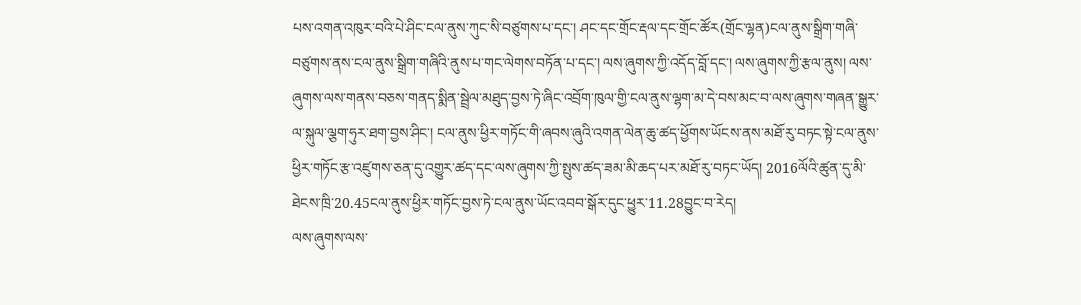པས་འགན་འཁུར་བའི་པེ་ཤིང་ངལ་ནུས་ཀུང་སི་བཙུགས་པ་དང་། ཤང་དང་གྲོང་རྡལ་དང་གྲོང་ཚོར(གྲོང་ལྷན)ངལ་ནུས་སྒྲིག་གཞི་བཙུགས་ནས་ངལ་ནུས་སྒྲིག་གཞིའི་ནུས་པ་གང་ལེགས་བཏོན་པ་དང་། ལས་ཞུགས་ཀྱི་འདོད་བློ་དང་། ལས་ཞུགས་ཀྱི་རྩལ་ནུས། ལས་ཞུགས་ལས་གནས་བཅས་གནད་སྨིན་སྦྲེལ་མཐུད་བྱས་ཏེ་ཞིང་འབྲོག་ཁུལ་གྱི་ངལ་ནུས་ལྷག་མ་དེ་བས་མང་བ་ལས་ཞུགས་གཞན་སྒྱུར་ལ་སྐུལ་ལྕག་ཧུར་ཐག་བྱས་ཤིང་། ངལ་ནུས་ཕྱིར་གཏོང་གི་ཞབས་ཞུའི་འགན་ལེན་ཆུ་ཚད་ཕྱོགས་ཡོངས་ནས་མཐོ་རུ་བཏང་སྟེ་ངལ་ནུས་ཕྱིར་གཏོང་རྩ་འཛུགས་ཅན་དུ་འགྱུར་ཚད་དང་ལས་ཞུགས་ཀྱི་སྤུས་ཚད་ཟམ་མི་ཆད་པར་མཐོ་རུ་བཏང་ཡོད། 2016ལོའི་ཚུན་དུ་མི་ཐེངས་ཁྲི་20.45ངལ་ནུས་ཕྱིར་གཏོང་བྱས་ཏེ་ངལ་ནུས་ཡོང་འབབ་སྒོར་དུང་ཕྱུར་11.28བྱུང་བ་རེད།
ལས་ཞུགས་ལས་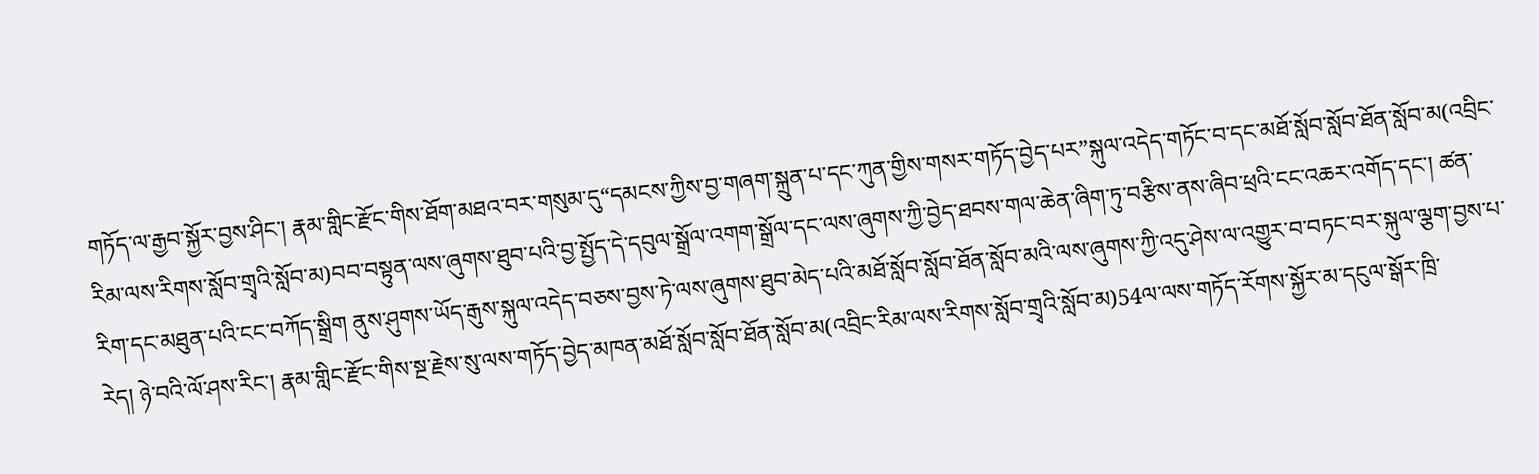གཏོད་ལ་རྒྱབ་སྐྱོར་བྱས་ཤིང་། རྣམ་གླིང་རྫོང་གིས་ཐོག་མཐའ་བར་གསུམ་དུ“དམངས་ཀྱིས་བྱ་གཞག་སྐྲུན་པ་དང་ཀུན་གྱིས་གསར་གཏོད་བྱེད་པར”སྐུལ་འདེད་གཏོང་བ་དང་མཐོ་སློབ་སློབ་ཐོན་སློབ་མ(འབྲིང་རིམ་ལས་རིགས་སློབ་གྲྭའི་སློབ་མ)བབ་བསྟུན་ལས་ཞུགས་ཐུབ་པའི་བྱ་སྤྱོད་དེ་དབུལ་སྒྲོལ་འགག་སྒྲོལ་དང་ལས་ཞུགས་ཀྱི་བྱེད་ཐབས་གལ་ཆེན་ཞིག་ཏུ་བརྩིས་ནས་ཞིབ་ཕྲའི་ངང་འཆར་འགོད་དང་། ཚན་རིག་དང་མཐུན་པའི་ངང་བཀོད་སྒྲིག ནུས་ཤུགས་ཡོད་རྒུས་སྐུལ་འདེད་བཅས་བྱས་ཏེ་ལས་ཞུགས་ཐུབ་མེད་པའི་མཐོ་སློབ་སློབ་ཐོན་སློབ་མའི་ལས་ཞུགས་ཀྱི་འདུ་ཤེས་ལ་འགྱུར་བ་བཏང་བར་སྐུལ་ལྕག་བྱས་པ་རེད། ཉེ་བའི་ལོ་ཤས་རིང་། རྣམ་གླིང་རྫོང་གིས་སྔ་རྗེས་སུ་ལས་གཏོད་བྱེད་མཁན་མཐོ་སློབ་སློབ་ཐོན་སློབ་མ(འབྲིང་རིམ་ལས་རིགས་སློབ་གྲྭའི་སློབ་མ)54ལ་ལས་གཏོད་རོགས་སྐྱོར་མ་དངུལ་སྒོར་ཁྲི་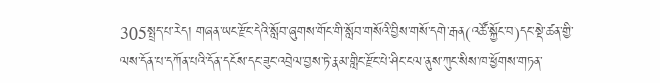305སྤྲད་པ་རེད། གཞན་ཡང་རྫོང་དེའི་སློབ་ཞུགས་གོང་གི་སློབ་གསོའི་བྱིས་གསོ་དགེ་རྒན(འཚོ་སྐྱོང་བ)དང་སྡེ་ཚན་གྱི་ལས་དོན་པ་དཀོན་པའི་དོན་དངོས་དང་ཟུང་འབྲེལ་བྱས་ཏེ་རྣམ་གླིང་རྫོང་པེ་ཤིང་ངལ་ནུས་ཀུང་སིས་ཁ་ཕྱོགས་གཏན་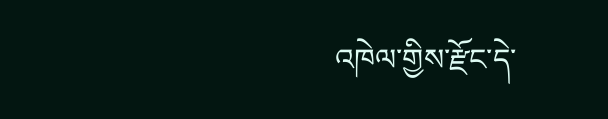འཁེལ་གྱིས་རྫོང་དེ་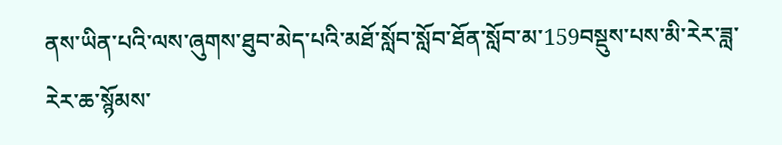ནས་ཡིན་པའི་ལས་ཞུགས་ཐུབ་མེད་པའི་མཐོ་སློབ་སློབ་ཐོན་སློབ་མ་159བསྡུས་པས་མི་རེར་ཟླ་རེར་ཆ་སྙོམས་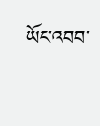ཡོང་འབབ་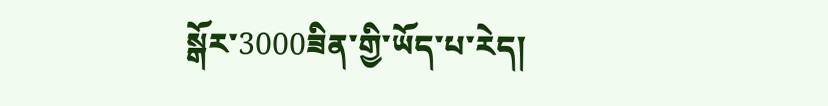སྒོར་3000ཟིན་གྱི་ཡོད་པ་རེད།